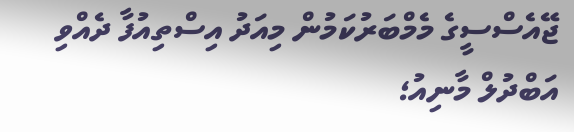ޖޭއެސްސީގެ މެމްބަރުކަމުން މިއަދު އިސްތިއުފާ ދެއްވި އަބްދުލް މާނިއު؛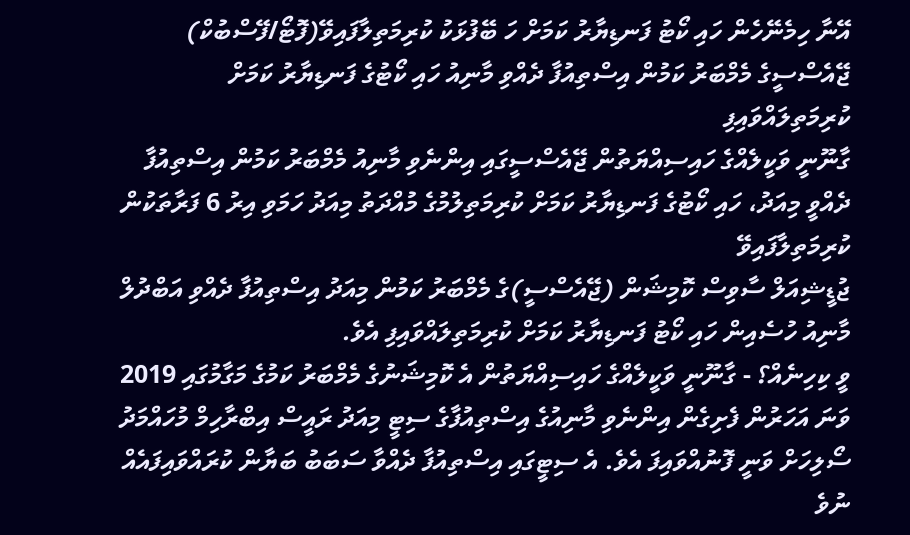އޭނާ ހިމެނޭހެން ހައި ކޯޓު ފަނޑިޔާރު ކަމަށް ހަ ބޭފުޅަކު ކުރިމަތިލާފައިވޭ(ފޮޓޯ/ފޭސްބުކް)
ޖޭއެސްސީގެ މެމްބަރު ކަމުން އިސްތިއުފާ ދެއްވި މާނިއު ހައި ކޯޓުގެ ފަނޑިޔާރު ކަމަށް ކުރިމަތިލައްވައިފި
ގާނޫނީ ވަކީލެއްގެ ހައިސިއްޔަތުން ޖޭއެސްސީގައި އިންނެވި މާނިއު މެމްބަރު ކަމުން އިސްތިއުފާ ދެއްވީ މިއަދު، ހައި ކޯޓުގެ ފަނޑިޔާރު ކަމަށް ކުރިމަތިލުމުގެ މުއްދަތު މިއަދު ހަމަވި އިރު 6 ފަރާތަކުން ކުރިމަތިލާފައިވޭ
ޖުޑީޝިއަލް ސާވިސް ކޮމިޝަން (ޖޭއެސްސީ)ގެ މެމްބަރު ކަމުން މިއަދު އިސްތިއުފާ ދެއްވި އަބްދުލް މާނިއު ހުސެއިން ހައި ކޯޓު ފަނޑިޔާރު ކަމަށް ކުރިމަތިލައްވައިފި އެވެ.
ވީ ކިހިނެއް؟ - ގާނޫނީ ވަކީލެއްގެ ހައިސިއްޔަތުން އެ ކޮމިޝަނުގެ މެމްބަރު ކަމުގެ މަގާމުގައި 2019 ވަނަ އަހަރުން ފެށިގެން އިންނެވި މާނިއުގެ އިސްތިއުފާގެ ސިޓީ މިއަދު ރައީސް އިބްރާހިމް މުހައްމަދު ސޯލިހަށް ވަނީ ފޮނުއްވައިފަ އެވެ. އެ ސިޓީގައި އިސްތިއުފާ ދެއްވާ ސަބަބު ބަޔާން ކުރައްވައިފައެއް ނުވެ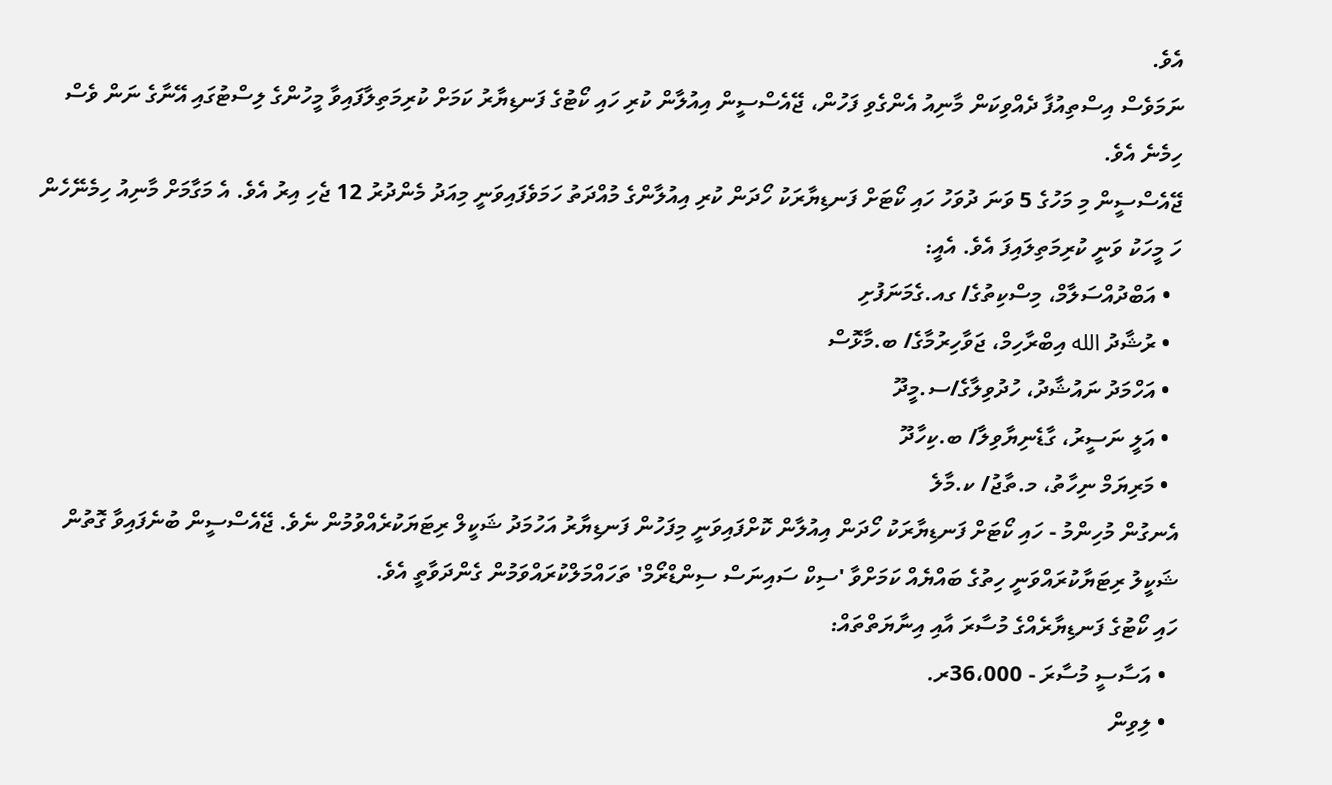އެވެ.
ނަމަވެސް އިސްތިއުފާ ދެއްވިކަން މާނިއު އެންގެވި ފަހުން، ޖޭއެސްސީން އިއުލާން ކުރި ހައި ކޯޓުގެ ފަނޑިޔާރު ކަމަށް ކުރިމަތިލާފައިވާ މީހުންގެ ލިސްޓުގައި އޭނާގެ ނަން ވެސް ހިމެނެ އެވެ.
ޖޭއެސްސީން މި މަހުގެ 5 ވަނަ ދުވަހު ހައި ކޯޓަށް ފަނޑިޔާރަކު ހޯދަން ކުރި އިއުލާންގެ މުއްދަތު ހަމަވެފައިވަނީ މިއަދު މެންދުރު 12 ޖެހި އިރު އެވެ. އެ މަގާމަށް މާނިއު ހިމެނޭހެން ހަ މީހަކު ވަނީ ކުރިމަތިލައިފަ އެވެ. އެއީ:
  • އަބްދުއްސަލާމް، މިސްކިތުގެ/ ގއ.ގެމަނަފުށި
  • ރުޝާދު الله އިބްރާހިމް، ޖަވާހިރުމާގެ/ ބ.މާޅޮސް
  • އަހްމަދު ނައުޝާދު، ހުދުވިލާގެ/ސ.މީދޫ
  • އަލީ ނަސީރު، ގާޑެނިޔާވިލާ/ ބ.ކިހާދޫ
  • މަރިޔަމް ނިހާތު، މ.ތާޖު/ ކ.މާލެ
އެނގުން މުހިންމު - ހައި ކޯޓަށް ފަނޑިޔާރަކު ހޯދަން އިއުލާން ކޮށްފައިވަނީ މިފަހުން ފަނޑިޔާރު އަހުމަދު ޝަކީލް ރިޓަޔަކުރެއްވުމުން ނެވެ. ޖޭއެސްސީން ބުނެފައިވާ ގޮތުން ޝަކީލު ރިޓަޔާކުރައްވަނީ ހިތުގެ ބައްޔެއް ކަމަށްވާ 'ސިކް ސައިނަސް ސިންޑްރޯމް' ތަހައްމަލްކުރައްވަމުން ގެންދަވާތީ އެވެ.
ހައި ކޯޓުގެ ފަނޑިޔާރެއްގެ މުސާރަ އާއި އިނާޔަތްތައް:
  • އަސާސީ މުސާރަ - 36،000ރ.
  • ލިވިން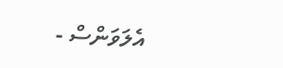އެލަވަންސް -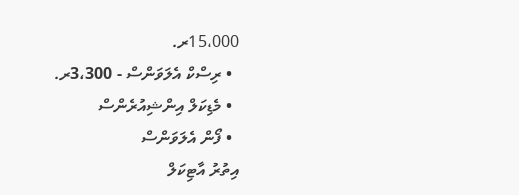15،000ރ.
  • ރިސްކް އެލަވަންސް - 3،300ރ.
  • މެޑިކަލް އިންޝިއުރެންސް
  • ފޯން އެލަވަންސް
އިތުރު އާޓިކަލް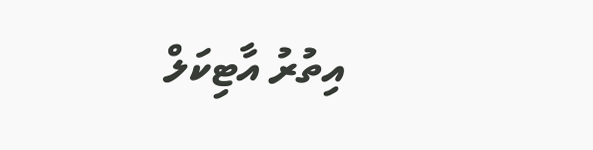އިތުރު އާޓިކަލް